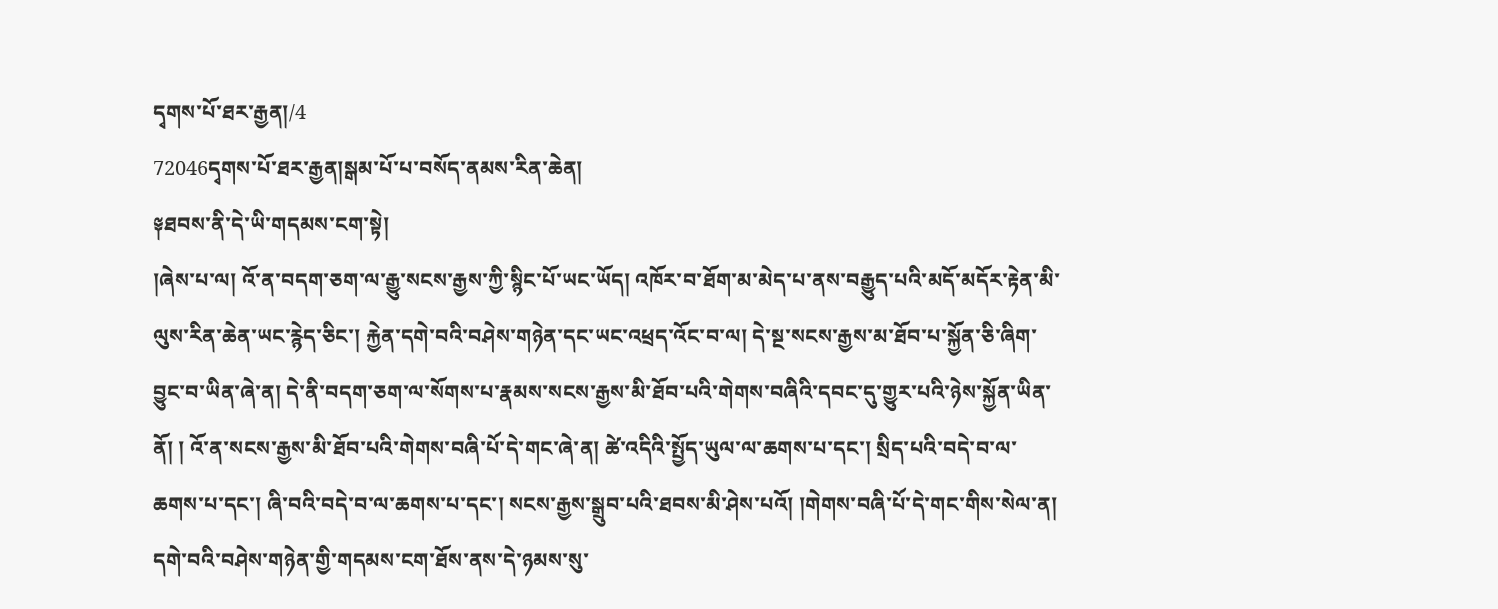དྭགས་པོ་ཐར་རྒྱན།/4
72046དྭགས་པོ་ཐར་རྒྱན།སྒམ་པོ་པ་བསོད་ནམས་རིན་ཆེན།
༈ཐབས་ནི་དེ་ཡི་གདམས་ངག་སྟེ།
།ཞེས་པ་ལ། འོ་ན་བདག་ཅག་ལ་རྒྱུ་སངས་རྒྱས་ཀྱི་སྙིང་པོ་ཡང་ཡོད། འཁོར་བ་ཐོག་མ་མེད་པ་ནས་བརྒྱུད་པའི་མདོ་མདོར་རྟེན་མི་ལུས་རིན་ཆེན་ཡང་རྙེད་ཅིང་། རྐྱེན་དགེ་བའི་བཤེས་གཉེན་དང་ཡང་འཕྲད་འོང་བ་ལ། དེ་སྔ་སངས་རྒྱས་མ་ཐོབ་པ་སྐྱོན་ཅི་ཞིག་བྱུང་བ་ཡིན་ཞེ་ན། དེ་ནི་བདག་ཅག་ལ་སོགས་པ་རྣམས་སངས་རྒྱས་མི་ཐོབ་པའི་གེགས་བཞིའི་དབང་དུ་གྱུར་པའི་ཉེས་སྐྱོན་ཡིན་ནོ། ། འོ་ན་སངས་རྒྱས་མི་ཐོབ་པའི་གེགས་བཞི་པོ་དེ་གང་ཞེ་ན། ཚེ་འདིའི་སྤྱོད་ཡུལ་ལ་ཆགས་པ་དང་། སྲིད་པའི་བདེ་བ་ལ་ཆགས་པ་དང་། ཞི་བའི་བདེ་བ་ལ་ཆགས་པ་དང་། སངས་རྒྱས་སྒྲུབ་པའི་ཐབས་མི་ཤེས་པའོ། །གེགས་བཞི་པོ་དེ་གང་གིས་སེལ་ན། དགེ་བའི་བཤེས་གཉེན་གྱི་གདམས་ངག་ཐོས་ནས་དེ་ཉམས་སུ་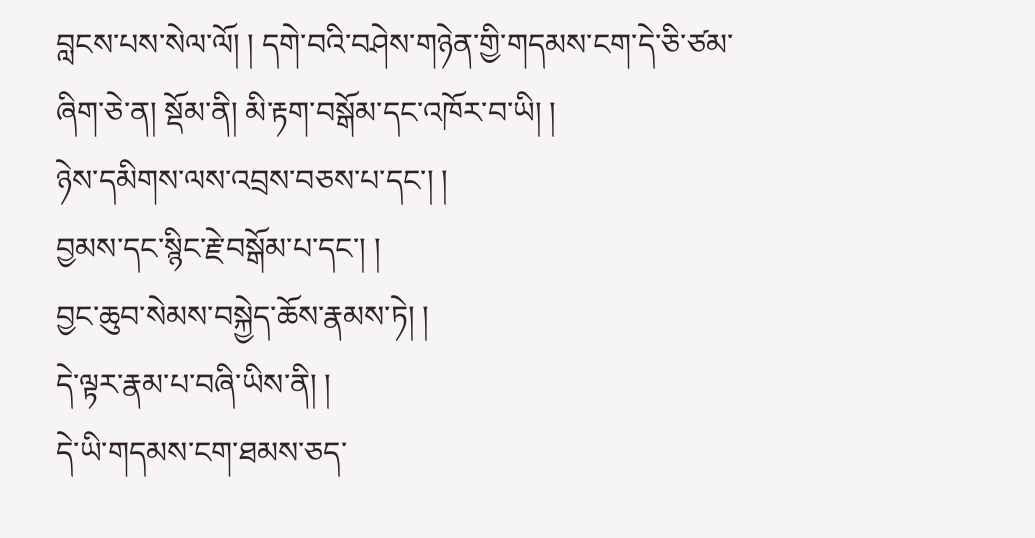བླངས་པས་སེལ་ལོ། ། དགེ་བའི་བཤེས་གཉེན་གྱི་གདམས་ངག་དེ་ཅི་ཙམ་ཞིག་ཅེ་ན། སྡོམ་ནི། མི་རྟག་བསྒོམ་དང་འཁོར་བ་ཡི། །
ཉེས་དམིགས་ལས་འབྲས་བཅས་པ་དང་། །
བྱམས་དང་སྙིང་རྗེ་བསྒོམ་པ་དང་། །
བྱང་ཆུབ་སེམས་བསྐྱེད་ཆོས་རྣམས་ཏེ། །
དེ་ལྟར་རྣམ་པ་བཞི་ཡིས་ནི། །
དེ་ཡི་གདམས་ངག་ཐམས་ཅད་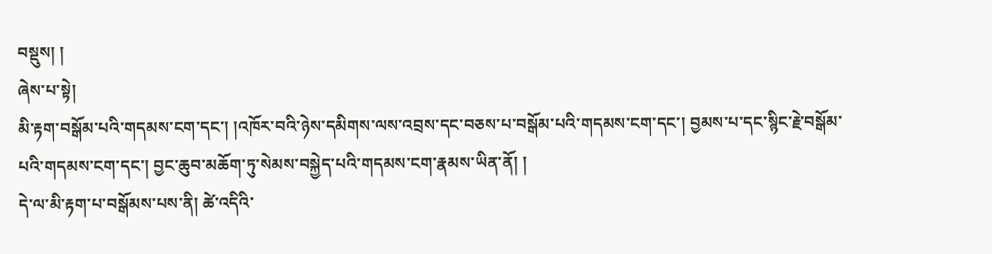བསྡུས། །
ཞེས་པ་སྟེ།
མི་རྟག་བསྒོམ་པའི་གདམས་ངག་དང་། །འཁོར་བའི་ཉེས་དམིགས་ལས་འབྲས་དང་བཅས་པ་བསྒོམ་པའི་གདམས་ངག་དང་། བྱམས་པ་དང་སྙིང་རྗེ་བསྒོམ་པའི་གདམས་ངག་དང་། བྱང་ཆུབ་མཆོག་ཏུ་སེམས་བསྐྱེད་པའི་གདམས་ངག་རྣམས་ཡིན་ནོ། །
དེ་ལ་མི་རྟག་པ་བསྒོམས་པས་ནི། ཚེ་འདིའི་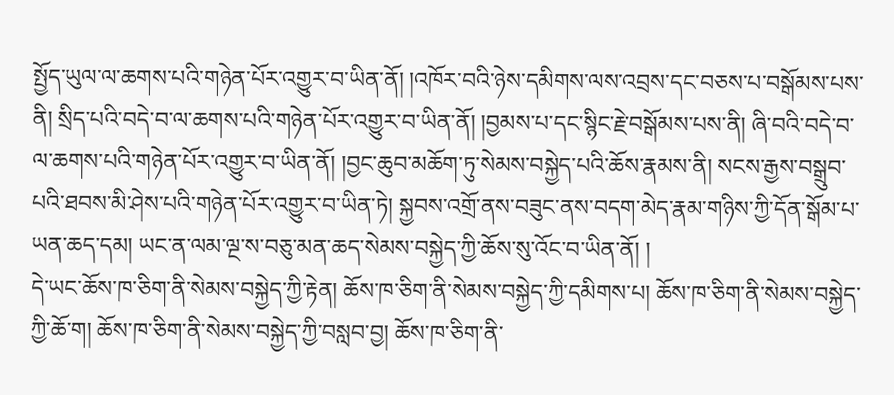སྤྱོད་ཡུལ་ལ་ཆགས་པའི་གཉེན་པོར་འགྱུར་བ་ཡིན་ནོ། །འཁོར་བའི་ཉེས་དམིགས་ལས་འབྲས་དང་བཅས་པ་བསྒོམས་པས་ནི། སྲིད་པའི་བདེ་བ་ལ་ཆགས་པའི་གཉེན་པོར་འགྱུར་བ་ཡིན་ནོ། །བྱམས་པ་དང་སྙིང་རྗེ་བསྒོམས་པས་ནི། ཞི་བའི་བདེ་བ་ལ་ཆགས་པའི་གཉེན་པོར་འགྱུར་བ་ཡིན་ནོ། །བྱང་ཆུབ་མཆོག་ཏུ་སེམས་བསྐྱེད་པའི་ཆོས་རྣམས་ནི། སངས་རྒྱས་བསྒྲུབ་པའི་ཐབས་མི་ཤེས་པའི་གཉེན་པོར་འགྱུར་བ་ཡིན་ཏེ། སྐྱབས་འགྲོ་ནས་བཟུང་ནས་བདག་མེད་རྣམ་གཉིས་ཀྱི་དོན་སྒོམ་པ་ཡན་ཆད་དམ། ཡང་ན་ལམ་ལྔ་ས་བཅུ་མན་ཆད་སེམས་བསྐྱེད་ཀྱི་ཆོས་སུ་འོང་བ་ཡིན་ནོ། །
དེ་ཡང་ཆོས་ཁ་ཅིག་ནི་སེམས་བསྐྱེད་ཀྱི་རྟེན། ཆོས་ཁ་ཅིག་ནི་སེམས་བསྐྱེད་ཀྱི་དམིགས་པ། ཆོས་ཁ་ཅིག་ནི་སེམས་བསྐྱེད་ཀྱི་ཆོ་ག། ཆོས་ཁ་ཅིག་ནི་སེམས་བསྐྱེད་ཀྱི་བསླབ་བྱ། ཆོས་ཁ་ཅིག་ནི་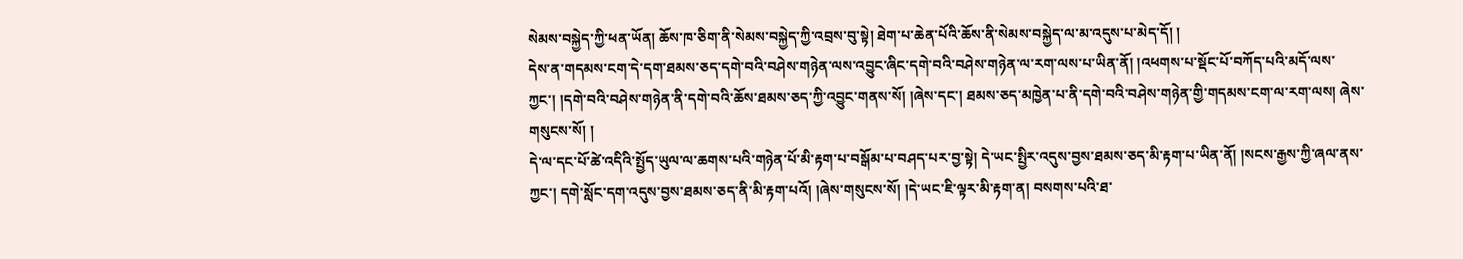སེམས་བསྐྱེད་ཀྱི་ཕན་ཡོན། ཆོས་ཁ་ཅིག་ནི་སེམས་བསྐྱེད་ཀྱི་འབྲས་བུ་སྟེ། ཐེག་པ་ཆེན་པོའི་ཆོས་ནི་སེམས་བསྐྱེད་ལ་མ་འདུས་པ་མེད་དོ། །
དེས་ན་གདམས་ངག་དེ་དག་ཐམས་ཅད་དགེ་བའི་བཤེས་གཉེན་ལས་འབྱུང་ཞིང་དགེ་བའི་བཤེས་གཉེན་ལ་རག་ལས་པ་ཡིན་ནོ། །འཕགས་པ་སྡོང་པོ་བཀོད་པའི་མདོ་ལས་ཀྱང་། །དགེ་བའི་བཤེས་གཉེན་ནི་དགེ་བའི་ཆོས་ཐམས་ཅད་ཀྱི་འབྱུང་གནས་སོ། །ཞེས་དང་། ཐམས་ཅད་མཁྱེན་པ་ནི་དགེ་བའི་བཤེས་གཉེན་གྱི་གདམས་ངག་ལ་རག་ལས། ཞེས་གསུངས་སོ། །
དེ་ལ་དང་པོ་ཚེ་འདིའི་སྤྱོད་ཡུལ་ལ་ཆགས་པའི་གཉེན་པོ་མི་རྟག་པ་བསྒོམ་པ་བཤད་པར་བྱ་སྟེ། དེ་ཡང་སྤྱིར་འདུས་བྱས་ཐམས་ཅད་མི་རྟག་པ་ཡིན་ནོ། །སངས་རྒྱས་ཀྱི་ཞལ་ནས་ཀྱང་། དགེ་སློང་དག་འདུས་བྱས་ཐམས་ཅད་ནི་མི་རྟག་པའོ། །ཞེས་གསུངས་སོ། །དེ་ཡང་ཇི་ལྟར་མི་རྟག་ན། བསགས་པའི་ཐ་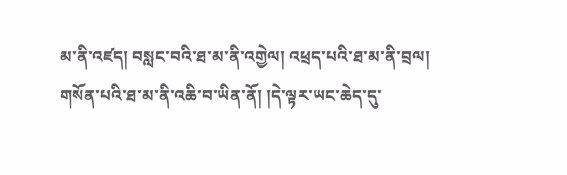མ་ནི་འཛད། བསླང་བའི་ཐ་མ་ནི་འགྱེལ། འཕྲད་པའི་ཐ་མ་ནི་བྲལ། གསོན་པའི་ཐ་མ་ནི་འཆི་བ་ཡིན་ནོ། །དེ་ལྟར་ཡང་ཆེད་དུ་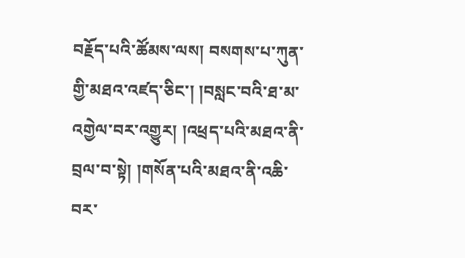བརྗོད་པའི་ཚོམས་ལས། བསགས་པ་ཀུན་གྱི་མཐའ་འཛད་ཅིང་། །བསླང་བའི་ཐ་མ་འགྱེལ་བར་འགྱུར། །འཕྲད་པའི་མཐའ་ནི་བྲལ་བ་སྟེ། །གསོན་པའི་མཐའ་ནི་འཆི་བར་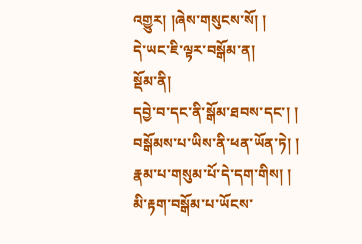འགྱུར། །ཞེས་གསུངས་སོ། །
དེ་ཡང་ཇི་ལྟར་བསྒོམ་ན།
སྡོམ་ནི།
དབྱེ་བ་དང་ནི་སྒོམ་ཐབས་དང་། །
བསྒོམས་པ་ཡིས་ནི་ཕན་ཡོན་ཏེ། །
རྣམ་པ་གསུམ་པོ་དེ་དག་གིས། །
མི་རྟག་བསྒོམ་པ་ཡོངས་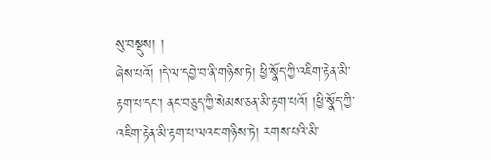སུ་བསྡུས། །
ཞེས་པའོ། །དེ་ལ་དབྱེ་བ་ནི་གཉིས་ཏེ། ཕྱི་སྣོད་ཀྱི་འཇིག་རྟེན་མི་རྟག་པ་དང་། ནང་བཅུད་ཀྱི་སེམས་ཅན་མི་རྟག་པའོ། །ཕྱི་སྣོད་ཀྱི་འཇིག་རྟེན་མི་རྟག་པ་ལའང་གཉིས་ཏེ། རགས་པའི་མི་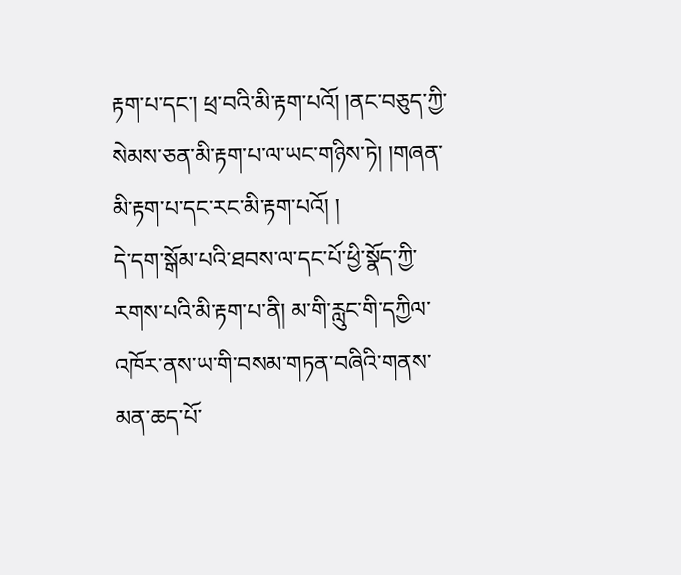རྟག་པ་དང་། ཕྲ་བའི་མི་རྟག་པའོ། །ནང་བཅུད་ཀྱི་སེམས་ཅན་མི་རྟག་པ་ལ་ཡང་གཉིས་ཏེ། །གཞན་མི་རྟག་པ་དང་རང་མི་རྟག་པའོ། །
དེ་དག་སྒོམ་པའི་ཐབས་ལ་དང་པོ་ཕྱི་སྣོད་ཀྱི་རགས་པའི་མི་རྟག་པ་ནི། མ་གི་རླུང་གི་དཀྱིལ་འཁོར་ནས་ཡ་གི་བསམ་གཏན་བཞིའི་གནས་མན་ཆད་པོ་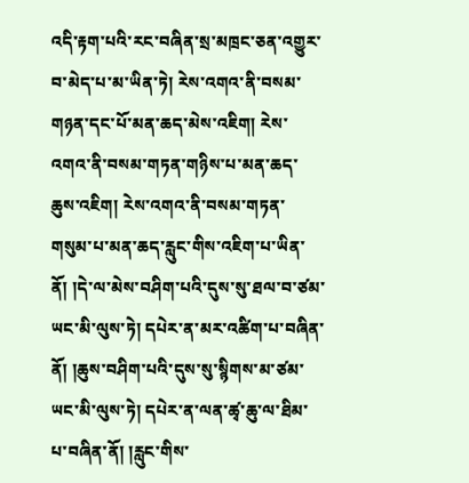འདི་རྟག་པའི་རང་བཞིན་སྲ་མཁྲང་ཅན་འགྱུར་བ་མེད་པ་མ་ཡིན་ཏེ། རེས་འགའ་ནི་བསམ་གཉན་དང་པོ་མན་ཆད་མེས་འཇིག། རེས་འགའ་ནི་བསམ་གཏན་གཉིས་པ་མན་ཆད་ཆུས་འཇིག། རེས་འགའ་ནི་བསམ་གཏན་གསུམ་པ་མན་ཆད་རླུང་གིས་འཇིག་པ་ཡིན་ནོ། །དེ་ལ་མེས་བཤིག་པའི་དུས་སུ་ཐལ་བ་ཙམ་ཡང་མི་ལུས་ཏེ། དཔེར་ན་མར་འཚིག་པ་བཞིན་ནོ། །ཆུས་བཤིག་པའི་དུས་སུ་སྙིགས་མ་ཙམ་ཡང་མི་ལུས་ཏེ། དཔེར་ན་ལན་ཚྭ་ཆུ་ལ་ཐིམ་པ་བཞིན་ནོ། །རླུང་གིས་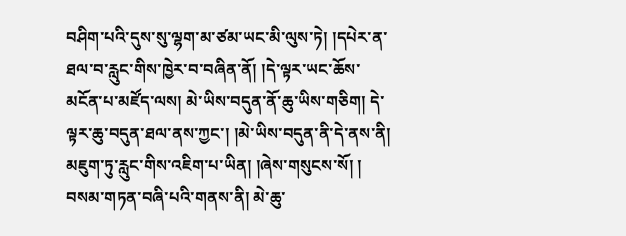བཤིག་པའི་དུས་སུ་ལྷག་མ་ཙམ་ཡང་མི་ལུས་ཏེ། །དཔེར་ན་ཐལ་བ་རླུང་གིས་ཁྱེར་བ་བཞིན་ནོ། །དེ་ལྟར་ཡང་ཆོས་མངོན་པ་མཛོད་ལས། མེ་ཡིས་བདུན་ནོ་ཆུ་ཡིས་གཅིག། དེ་ལྟར་ཆུ་བདུན་ཐལ་ནས་ཀྱང་། །མེ་ཡིས་བདུན་ནི་དེ་ནས་ནི། མཇུག་ཏུ་རླུང་གིས་འཇིག་པ་ཡིན། །ཞེས་གསུངས་སོ། །
བསམ་གཏན་བཞི་པའི་གནས་ནི། མེ་ཆུ་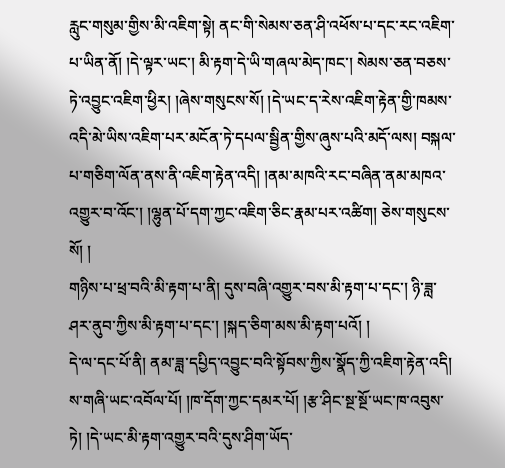རླུང་གསུམ་གྱིས་མི་འཇིག་སྟེ། ནང་གི་སེམས་ཅན་ཤི་འཕོས་པ་དང་རང་འཇིག་པ་ཡིན་ནོ། །དེ་ལྟར་ཡང་། མི་རྟག་དེ་ཡི་གཞལ་མེད་ཁང་། སེམས་ཅན་བཅས་ཏེ་འབྱུང་འཇིག་ཕྱིར། །ཞེས་གསུངས་སོ། །དེ་ཡང་ད་རེས་འཇིག་རྟེན་གྱི་ཁམས་འདི་མེ་ཡིས་འཇིག་པར་མངོན་ཏེ་དཔལ་སྦྱིན་གྱིས་ཞུས་པའི་མདོ་ལས། བསྐལ་པ་གཅིག་ལོན་ནས་ནི་འཇིག་རྟེན་འདི། །ནམ་མཁའི་རང་བཞིན་ནམ་མཁའ་འགྱུར་བ་འོང་། །ལྷུན་པོ་དག་ཀྱང་འཇིག་ཅིང་རྣམ་པར་འཚིག། ཅེས་གསུངས་སོ། །
གཉིས་པ་ཕྲ་བའི་མི་རྟག་པ་ནི། དུས་བཞི་འགྱུར་བས་མི་རྟག་པ་དང་། ཉི་ཟླ་ཤར་ནུབ་ཀྱིས་མི་རྟག་པ་དང་། །སྐད་ཅིག་མས་མི་རྟག་པའོ། །
དེ་ལ་དང་པོ་ནི། ནམ་ཟླ་དཔྱིད་འབྱུང་བའི་སྟོབས་ཀྱིས་སྣོད་ཀྱི་འཇིག་རྟེན་འདི། ས་གཞི་ཡང་འབོལ་པོ། །ཁ་དོག་ཀྱང་དམར་པོ། །རྩ་ཤིང་སྔ་སྔོ་ཡང་ཁ་འབུས་ཏེ། །དེ་ཡང་མི་རྟག་འགྱུར་བའི་དུས་ཤིག་ཡོད་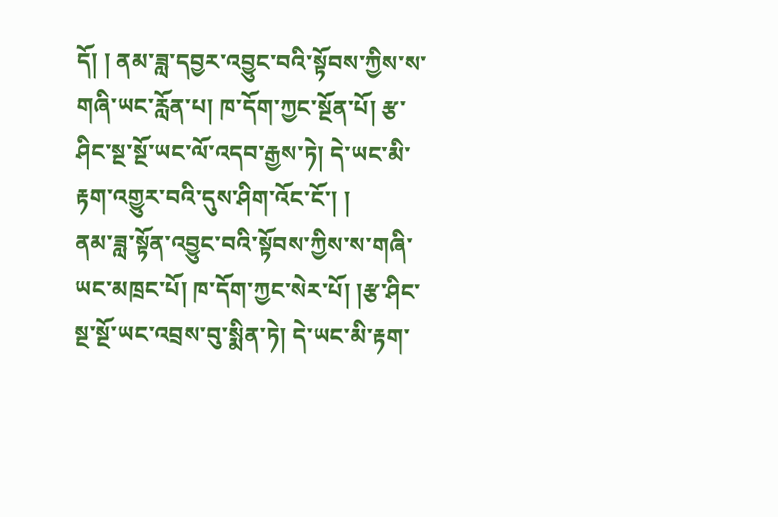དོ། ། ནམ་ཟླ་དབྱར་འབྱུང་བའི་སྟོབས་ཀྱིས་ས་གཞི་ཡང་རློན་པ། ཁ་དོག་ཀྱང་སྔོན་པོ། རྩ་ཤིང་སྔ་སྔོ་ཡང་ལོ་འདབ་རྒྱས་ཏེ། དེ་ཡང་མི་རྟག་འགྱུར་བའི་དུས་ཤིག་འོང་ངོ་། །
ནམ་ཟླ་སྟོན་འབྱུང་བའི་སྟོབས་ཀྱིས་ས་གཞི་ཡང་མཁྲང་པོ། ཁ་དོག་ཀྱང་སེར་པོ། །རྩ་ཤིང་སྔ་སྔོ་ཡང་འབྲས་བུ་སྨིན་ཏེ། དེ་ཡང་མི་རྟག་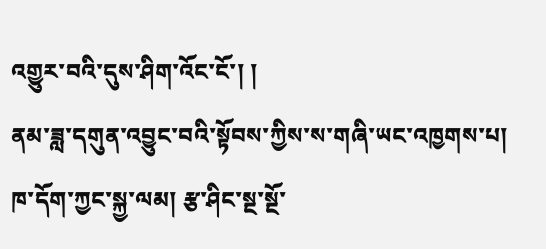འགྱུར་བའི་དུས་ཤིག་འོང་ངོ་། །
ནམ་ཟླ་དགུན་འབྱུང་བའི་སྟོབས་ཀྱིས་ས་གཞི་ཡང་འཁྱགས་པ། ཁ་དོག་ཀྱང་སྐྱ་ལམ། རྩ་ཤིང་སྔ་སྔོ་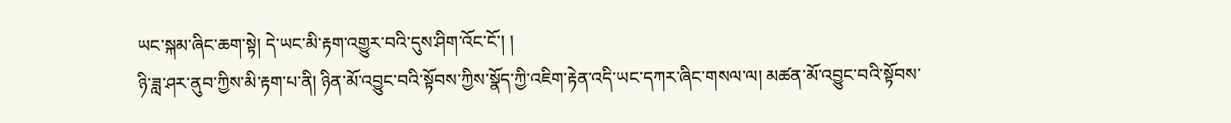ཡང་སྐམ་ཞིང་ཆག་སྟེ། དེ་ཡང་མི་རྟག་འགྱུར་བའི་དུས་ཤིག་འོང་ངོ་། །
ཉི་ཟླ་ཤར་ནུབ་ཀྱིས་མི་རྟག་པ་ནི། ཉིན་མོ་འབྱུང་བའི་སྟོབས་ཀྱིས་སྣོད་ཀྱི་འཇིག་རྟེན་འདི་ཡང་དཀར་ཞིང་གསལ་ལ། མཚན་མོ་འབྱུང་བའི་སྟོབས་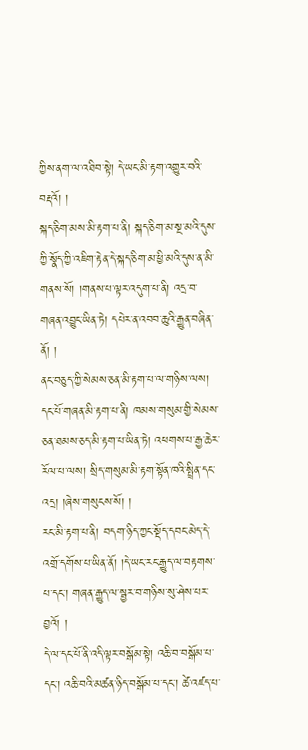ཀྱིས་ནག་ལ་འཐིབ་སྟེ། དེ་ཡང་མི་རྟག་འགྱུར་བའི་བརྡའོ། །
སྐད་ཅིག་མས་མི་རྟག་པ་ནི། སྐད་ཅིག་མ་སྔ་མའི་དུས་ཀྱི་སྣོད་ཀྱི་འཇིག་རྟེན་དེ་སྐད་ཅིག་མ་ཕྱི་མའི་དུས་ན་མི་གནས་སོ། །གནས་པ་ལྟར་འདུག་པ་ནི། འདྲ་བ་གཞན་འབྱུང་ཡིན་ཏེ། དཔེར་ན་འབབ་ཆུའི་རྒྱུན་བཞིན་ནོ། །
ནང་བཅུད་ཀྱི་སེམས་ཅན་མི་རྟག་པ་ལ་གཉིས་ལས། དང་པོ་གཞན་མི་རྟག་པ་ནི། ཁམས་གསུམ་གྱི་སེམས་ཅན་ཐམས་ཅད་མི་རྟག་པ་ཡིན་ཏེ། འཕགས་པ་རྒྱ་ཆེར་རོལ་པ་ལས། སྲིད་གསུམ་མི་རྟག་སྟོན་ཁའི་སྤྲིན་དང་འདྲ། །ཞེས་གསུངས་སོ། །
རང་མི་རྟག་པ་ནི། བདག་ཉིད་ཀྱང་སྡོད་དབང་མེད་དེ་འགྲོ་དགོས་པ་ཡིན་ནོ། །དེ་ཡང་རང་རྒྱུད་ལ་བརྟགས་པ་དང་། གཞན་རྒྱུད་ལ་སྦྱར་བ་གཉིས་སུ་ཤེས་པར་བྱའོ། །
དེ་ལ་དང་པོ་ནི་འདི་ལྟར་བསྒོམ་སྟེ། འཆི་བ་བསྒོམ་པ་དང་། འཆི་བའི་མཚན་ཉིད་བསྒོམ་པ་དང་། ཚེ་འཛད་པ་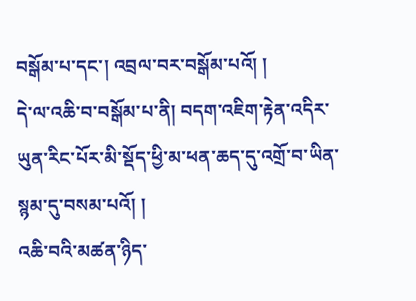བསྒོམ་པ་དང་། འབྲལ་བར་བསྒོམ་པའོ། །
དེ་ལ་འཆི་བ་བསྒོམ་པ་ནི། བདག་འཇིག་རྟེན་འདིར་ཡུན་རིང་པོར་མི་སྡོད་ཕྱི་མ་ཕན་ཆད་དུ་འགྲོ་བ་ཡིན་སྙམ་དུ་བསམ་པའོ། །
འཆི་བའི་མཚན་ཉིད་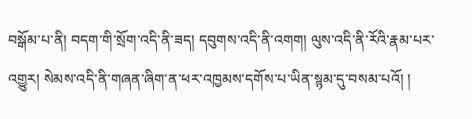བསྒོམ་པ་ནི། བདག་གི་སྲོག་འདི་ནི་ཟད། དབུགས་འདི་ནི་འགག། ལུས་འདི་ནི་རོའི་རྣམ་པར་འགྱུར། སེམས་འདི་ནི་གཞན་ཞིག་ན་ཕར་འཁྱམས་དགོས་པ་ཡིན་སྙམ་དུ་བསམ་པའོ། །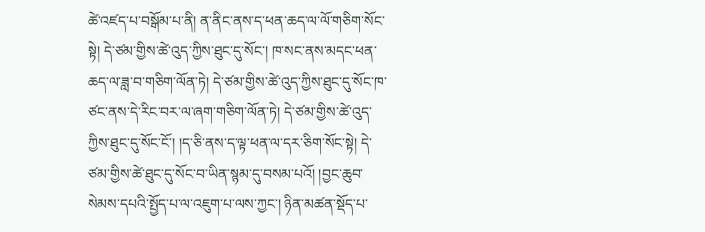ཚེ་འཛད་པ་བསྒོམ་པ་ནི། ན་ནིང་ནས་ད་ཕན་ཆད་ལ་ལོ་གཅིག་སོང་སྟེ། དེ་ཙམ་གྱིས་ཚེ་འུད་ཀྱིས་ཐུང་དུ་སོང་། ཁ་སང་ནས་མདང་ཕན་ཆད་ལ་ཟླ་བ་གཅིག་ལོན་ཏེ། དེ་ཙམ་གྱིས་ཚེ་འུད་ཀྱིས་ཐུང་དུ་སོང་ཁ་ཙང་ནས་དེ་རིང་བར་ལ་ཞག་གཅིག་ལོན་ཏེ། དེ་ཙམ་གྱིས་ཚེ་འུད་ཀྱིས་ཐུང་དུ་སོང་ངོ་། །ད་ཅི་ནས་ད་ལྟ་ཕན་ལ་དར་ཅིག་སོང་སྟེ། དེ་ཙམ་གྱིས་ཚེ་ཐུང་དུ་སོང་བ་ཡིན་སྙམ་དུ་བསམ་པའོ། །བྱང་ཆུབ་སེམས་དཔའི་སྤྱོད་པ་ལ་འཇུག་པ་ལས་ཀྱང་། ཉིན་མཚན་སྡོད་པ་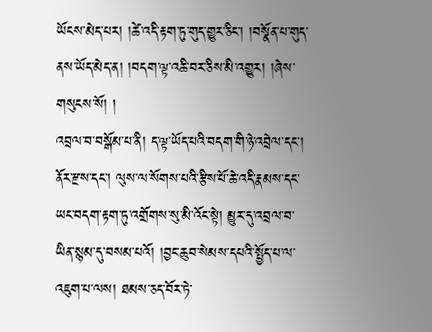ཡོངས་མེད་པར། །ཚེ་འདི་རྟག་ཏུ་གུད་གྱུར་ཅིང་། །བསྣོན་པ་གུད་ནས་ཡོད་མེད་ན། །བདག་ལྟ་འཆི་བར་ཅིས་མི་འགྱུར། །ཞེས་གསུངས་སོ། །
འབྲལ་བ་བསྒོམ་པ་ནི། ད་ལྟ་ཡོད་པའི་བདག་གི་ཉེ་འབྲེལ་དང་། ནོར་རྫས་དང་། ལུས་ལ་སོགས་པའི་རྩིས་པོ་ཆེ་འདི་རྣམས་དང་ཡང་བདག་རྟག་ཏུ་འགྲོགས་སུ་མི་འོང་སྟེ། མྱུར་དུ་འབྲལ་བ་ཡིན་སྙམ་དུ་བསམ་པའོ། །བྱང་ཆུབ་སེམས་དཔའི་སྤྱོད་པ་ལ་འཇུག་པ་ལས། ཐམས་ཅད་བོར་ཏེ་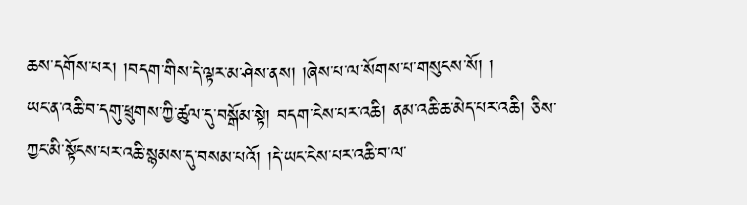ཆས་དགོས་པར། །བདག་གིས་དེ་ལྟར་མ་ཤེས་ནས། །ཞེས་པ་ལ་སོགས་པ་གསུངས་སོ། །
ཡང་ན་འཆི་བ་དགུ་ཕྲུགས་ཀྱི་ཚུལ་དུ་བསྒོམ་སྟེ། བདག་ངེས་པར་འཆི། ནམ་འཆི་ཆ་མེད་པར་འཆི། ཅིས་ཀྱང་མི་སྟོངས་པར་འཆི་སྙམས་དུ་བསམ་པའོ། །དེ་ཡང་ངེས་པར་འཆི་བ་ལ་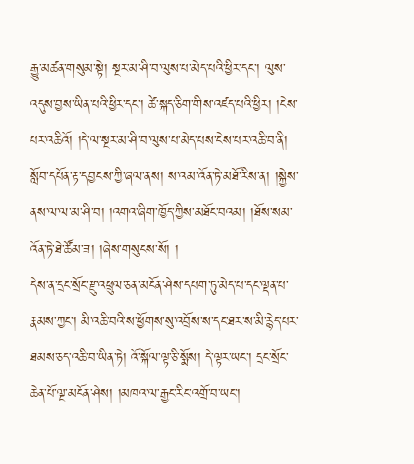རྒྱུ་མཚན་གསུམ་སྟེ། སྔར་མ་ཤི་བ་ལུས་པ་མེད་པའི་ཕྱིར་དང་། ལུས་འདུས་བྱས་ཡིན་པའི་ཕྱིར་དང་། ཚེ་སྐད་ཅིག་གིས་འཛད་པའི་ཕྱིར། །ངེས་པར་འཆིའོ། །དེ་ལ་སྔར་མ་ཤི་བ་ལུས་པ་མེད་པས་ངེས་པར་འཆི་བ་ནི། སློབ་དཔོན་རྟ་དབྱངས་ཀྱི་ཞལ་ནས། ས་འམ་འོན་ཏེ་མཐོ་རིས་ན། །སྐྱེས་ནས་ལ་ལ་མ་ཤི་བ། །འགའ་ཞིག་ཁྱོད་ཀྱིས་མཐོང་བའམ། །ཐོས་སམ་འོན་ཏེ་ཐེ་ཚོམ་ཟ། །ཞེས་གསུངས་སོ། །
དེས་ན་དྲང་སྲོང་རྫུ་འཕྲུལ་ཅན་མངོན་ཤེས་དཔག་ཏུ་མེད་པ་དང་ལྡན་པ་རྣམས་ཀྱང་། མི་འཆི་བའི་ས་ཕྱོགས་སུ་འབྲོས་ས་དང་ཐར་ས་མི་རྙེད་པར་ཐམས་ཅད་འཆི་བ་ཡིན་ཏེ། འོ་སྐོལ་ལྟ་ཅི་སྨོས། དེ་ལྟར་ཡང་། དྲང་སྲོང་ཆེན་པོ་ལྔ་མངོན་ཤེས། །མཁའ་ལ་རྒྱང་རིང་འགྲོ་བ་ཡང་།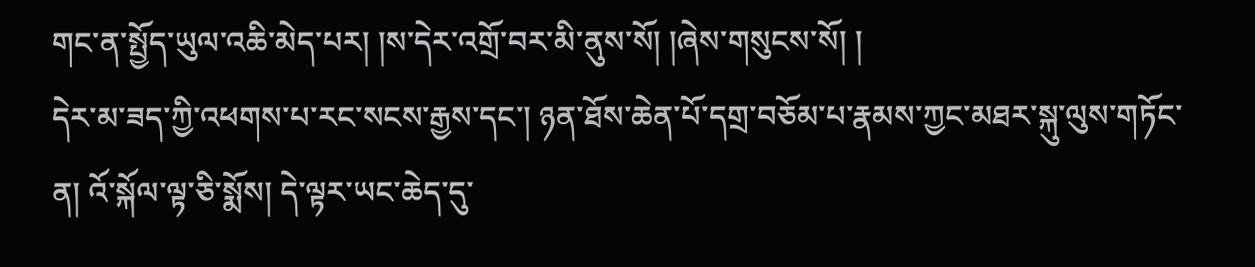གང་ན་སྤྱོད་ཡུལ་འཆི་མེད་པར། །ས་དེར་འགྲོ་བར་མི་ནུས་སོ། །ཞེས་གསུངས་སོ། །
དེར་མ་ཟད་ཀྱི་འཕགས་པ་རང་སངས་རྒྱས་དང་། ཉན་ཐོས་ཆེན་པོ་དགྲ་བཅོམ་པ་རྣམས་ཀྱང་མཐར་སྐུ་ལུས་གཏོང་ན། འོ་སྐོལ་ལྟ་ཅི་སྨོས། དེ་ལྟར་ཡང་ཆེད་དུ་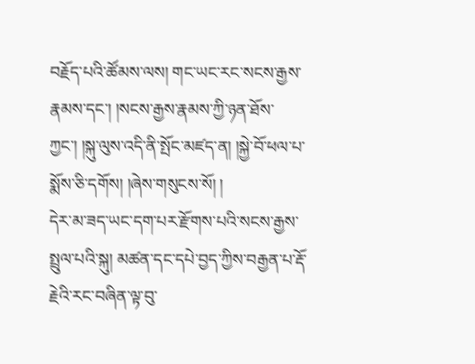བརྗོད་པའི་ཚོམས་ལས། གང་ཡང་རང་སངས་རྒྱས་རྣམས་དང་། །སངས་རྒྱས་རྣམས་ཀྱི་ཉན་ཐོས་ཀྱང་། །སྐུ་ལུས་འདི་ནི་སྤོང་མཛད་ན། །སྐྱེ་བོ་ཕལ་པ་སྨོས་ཅི་དགོས། །ཞེས་གསུངས་སོ། །
དེར་མ་ཟད་ཡང་དག་པར་རྫོགས་པའི་སངས་རྒྱས་སྤྲུལ་པའི་སྐུ། མཚན་དང་དཔེ་བྱད་ཀྱིས་བརྒྱན་པ་རྡོ་རྗེའི་རང་བཞིན་ལྟ་བུ་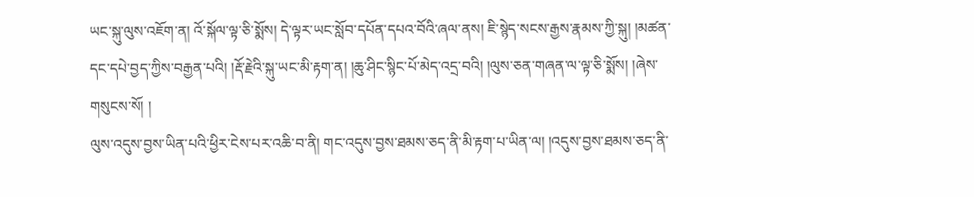ཡང་སྐུ་ལུས་འཇོག་ན། འོ་སྐོལ་ལྟ་ཅི་སྨོས། དེ་ལྟར་ཡང་སློབ་དཔོན་དཔའ་བོའི་ཞལ་ནས། ཇི་སྙེད་སངས་རྒྱས་རྣམས་ཀྱི་སྐུ། །མཚན་དང་དཔེ་བྱད་ཀྱིས་བརྒྱན་པའི། །རྡོ་རྗེའི་སྐུ་ཡང་མི་རྟག་ན། །ཆུ་ཤིང་སྙིང་པོ་མེད་འདྲ་བའི། །ལུས་ཅན་གཞན་ལ་ལྟ་ཅི་སྨོས། །ཞེས་གསུངས་སོ། །
ལུས་འདུས་བྱས་ཡིན་པའི་ཕྱིར་ངེས་པར་འཆི་བ་ནི། གང་འདུས་བྱས་ཐམས་ཅད་ནི་མི་རྟག་པ་ཡིན་ལ། །འདུས་བྱས་ཐམས་ཅད་ནི་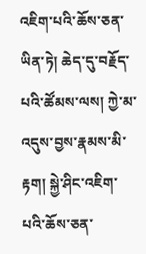འཇིག་པའི་ཆོས་ཅན་ཡིན་ཏེ། ཆེད་དུ་བརྗོད་པའི་ཚོམས་ལས། ཀྱེ་མ་འདུས་བྱས་རྣམས་མི་རྟག། སྐྱེ་ཤིང་འཇིག་པའི་ཆོས་ཅན་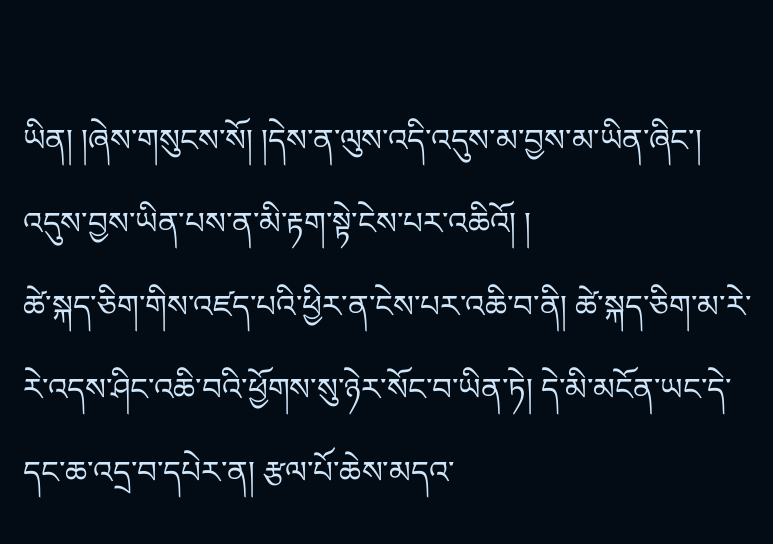ཡིན། །ཞེས་གསུངས་སོ། །དེས་ན་ལུས་འདི་འདུས་མ་བྱས་མ་ཡིན་ཞིང་། འདུས་བྱས་ཡིན་པས་ན་མི་རྟག་སྟེ་ངེས་པར་འཆིའོ། །
ཚེ་སྐད་ཅིག་གིས་འཛད་པའི་ཕྱིར་ན་ངེས་པར་འཆི་བ་ནི། ཚེ་སྐད་ཅིག་མ་རེ་རེ་འདས་ཤིང་འཆི་བའི་ཕྱོགས་སུ་ཉེར་སོང་བ་ཡིན་ཏེ། དེ་མི་མངོན་ཡང་དེ་དང་ཆ་འདྲ་བ་དཔེར་ན། རྩལ་པོ་ཆེས་མདའ་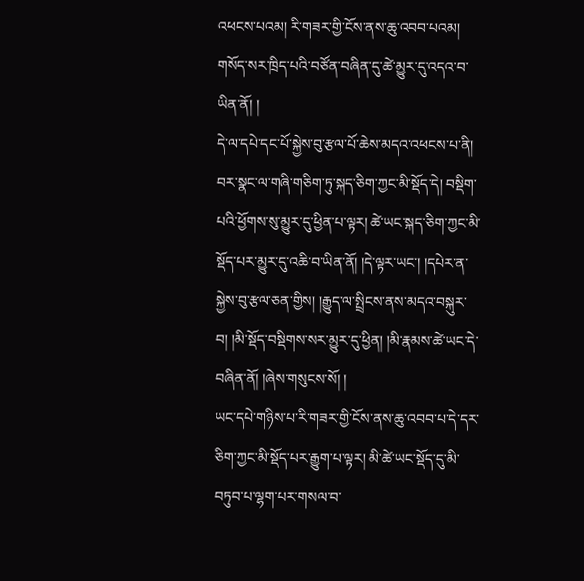འཕངས་པའམ། རི་གཟར་གྱི་ངོས་ནས་ཆུ་འབབ་པའམ། གསོད་སར་ཁྲིད་པའི་བཙོན་བཞིན་དུ་ཚེ་མྱུར་དུ་འདའ་བ་ཡིན་ནོ། །
དེ་ལ་དཔེ་དང་པོ་སྐྱེས་བུ་རྩལ་པོ་ཆེས་མདའ་འཕངས་པ་ནི། བར་སྣང་ལ་གཞི་གཅིག་ཏུ་སྐད་ཅིག་ཀྱང་མི་སྡོད་དེ། བསྡིག་པའི་ཕྱོགས་སུ་མྱུར་དུ་ཕྱིན་པ་ལྟར། ཚེ་ཡང་སྐད་ཅིག་ཀྱང་མི་སྡོད་པར་མྱུར་དུ་འཆི་བ་ཡིན་ནོ། །དེ་ལྟར་ཡང་། །དཔེར་ན་སྐྱེས་བུ་རྩལ་ཅན་གྱིས། །རྒྱུད་ལ་སྤྲིངས་ནས་མདའ་བསྐུར་བ། །མི་སྡོད་བསྡིགས་སར་མྱུར་དུ་ཕྱིན། །མི་རྣམས་ཚེ་ཡང་དེ་བཞིན་ནོ། །ཞེས་གསུངས་སོ། །
ཡང་དཔེ་གཉིས་པ་རི་གཟར་གྱི་ངོས་ནས་ཆུ་འབབ་པ་དེ་དར་ཅིག་ཀྱང་མི་སྡོད་པར་རྒྱུག་པ་ལྟར། མི་ཚེ་ཡང་སྡོད་དུ་མི་བཏུབ་པ་ལྷག་པར་གསལ་བ་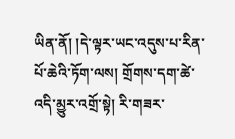ཡིན་ནོ། །དེ་ལྟར་ཡང་འདུས་པ་རིན་པོ་ཆེའི་ཏོག་ལས། གྲོགས་དག་ཚེ་འདི་མྱུར་འགྲོ་སྟེ། རི་གཟར་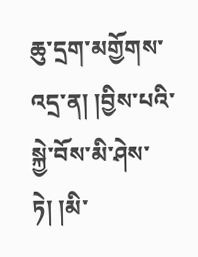ཆུ་དྲག་མགྱོགས་འདྲ་ན། །བྱིས་པའི་སྐྱེ་བོས་མི་ཤེས་ཏེ། །མི་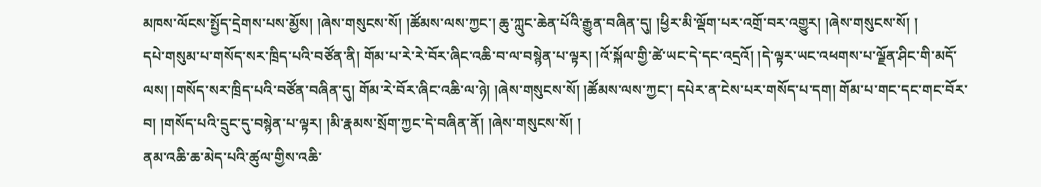མཁས་ལོངས་སྤྱོད་དྲེགས་པས་མྱོས། །ཞེས་གསུངས་སོ། །ཚོམས་ལས་ཀྱང་། ཆུ་ཀླུང་ཆེན་པོའི་རྒྱུན་བཞིན་དུ། །ཕྱིར་མི་ལྡོག་པར་འགྲོ་བར་འགྱུར། །ཞེས་གསུངས་སོ། །
དཔེ་གསུམ་པ་གསོད་སར་ཁྲིད་པའི་བཙོན་ནི། གོམ་པ་རེ་རེ་བོར་ཞིང་འཆི་བ་ལ་བསྙེན་པ་ལྟར། །འོ་སྐོལ་གྱི་ཚེ་ཡང་དེ་དང་འདྲའོ། །དེ་ལྟར་ཡང་འཕགས་པ་ལྗོན་ཤིང་གི་མདོ་ལས། །གསོད་སར་ཁྲིད་པའི་བཙོན་བཞིན་དུ། གོམ་རེ་བོར་ཞིང་འཆི་ལ་ཉེ། །ཞེས་གསུངས་སོ། །ཚོམས་ལས་ཀྱང་། དཔེར་ན་ངེས་པར་གསོད་པ་དག། གོམ་པ་གང་དང་གང་བོར་བ། །གསོད་པའི་དྲུང་དུ་བསྙེན་པ་ལྟར། །མི་རྣམས་སྲོག་ཀྱང་དེ་བཞིན་ནོ། །ཞེས་གསུངས་སོ། །
ནམ་འཆི་ཆ་མེད་པའི་ཚུལ་གྱིས་འཆི་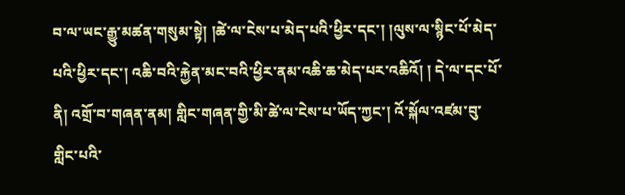བ་ལ་ཡང་རྒྱུ་མཚན་གསུམ་སྟེ། །ཚེ་ལ་ངེས་པ་མེད་པའི་ཕྱིར་དང་། །ལུས་ལ་སྙིང་པོ་མེད་པའི་ཕྱིར་དང་། འཆི་བའི་རྐྱེན་མང་བའི་ཕྱིར་ནམ་འཆི་ཆ་མེད་པར་འཆིའོ། ། དེ་ལ་དང་པོ་ནི། འགྲོ་བ་གཞན་ནམ། གླིང་གཞན་གྱི་མི་ཚེ་ལ་ངེས་པ་ཡོད་ཀྱང་། འོ་སྐོལ་འཛམ་བུ་གླིང་པའི་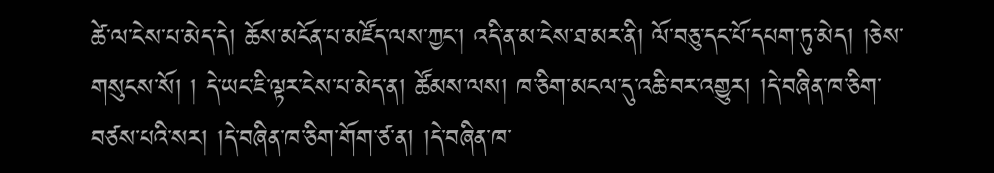ཚེ་ལ་ངེས་པ་མེད་དེ། ཆོས་མངོན་པ་མཛོད་ལས་ཀྱང་། འདི་ན་མ་ངེས་ཐ་མར་ནི། ལོ་བཅུ་དང་པོ་དཔག་ཏུ་མེད། །ཅེས་གསུངས་སོ། ། དེ་ཡང་ཇི་ལྟར་ངེས་པ་མེད་ན། ཚོམས་ལས། ཁ་ཅིག་མངལ་དུ་འཆི་བར་འགྱུར། །དེ་བཞིན་ཁ་ཅིག་བཙས་པའི་སར། །དེ་བཞིན་ཁ་ཅིག་གོག་ཙ་ན། །དེ་བཞིན་ཁ་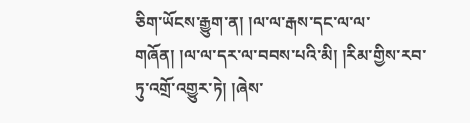ཅིག་ཡོངས་རྒྱུག་ན། །ལ་ལ་རྒས་དང་ལ་ལ་གཞོན། །ལ་ལ་དར་ལ་བབས་པའི་མི། །རིམ་གྱིས་རབ་ཏུ་འགྲོ་འགྱུར་ཏེ། །ཞེས་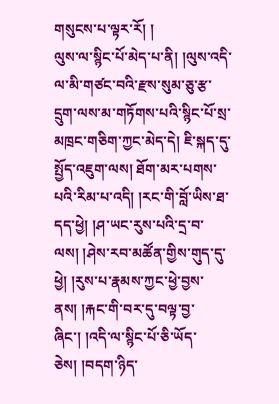གསུངས་པ་ལྟར་རོ། །
ལུས་ལ་སྙིང་པོ་མེད་པ་ནི། །ལུས་འདི་ལ་མི་གཙང་བའི་རྫས་སུམ་ཅུ་རྩ་དྲུག་ལས་མ་གཏོགས་པའི་སྙིང་པོ་སྲ་མཁྲང་གཅིག་ཀྱང་མེད་དེ། ཇི་སྐད་དུ་སྤྱོད་འཇུག་ལས། ཐོག་མར་པགས་པའི་རིམ་པ་འདི། །རང་གི་བློ་ཡིས་ཐ་དད་ཕྱེ། །ཤ་ཡང་རུས་པའི་དྲ་བ་ལས། །ཤེས་རབ་མཚོན་གྱིས་གུད་དུ་ཕྱེ། །རུས་པ་རྣམས་ཀྱང་ཕྱེ་བྱས་ནས། །རྐང་གི་བར་དུ་བལྟ་བྱ་ཞིང་། །འདི་ལ་སྙིང་པོ་ཅི་ཡོད་ཅེས། །བདག་ཉིད་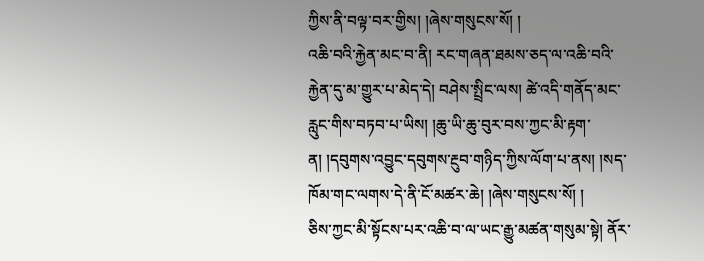ཀྱིས་ནི་བལྟ་བར་གྱིས། །ཞེས་གསུངས་སོ། །
འཆི་བའི་རྐྱེན་མང་བ་ནི། རང་གཞན་ཐམས་ཅད་ལ་འཆི་བའི་རྐྱེན་དུ་མ་གྱུར་པ་མེད་དེ། བཤེས་སྤྲིང་ལས། ཚེ་འདི་གནོད་མང་རླུང་གིས་བཏབ་པ་ཡིས། །ཆུ་ཡི་ཆུ་བུར་བས་ཀྱང་མི་རྟག་ན། །དབུགས་འབྱུང་དབུགས་རྔུབ་གཉིད་ཀྱིས་ལོག་པ་ནས། །སད་ཁོམ་གང་ལགས་དེ་ནི་ངོ་མཚར་ཆེ། །ཞེས་གསུངས་སོ། །
ཅིས་ཀྱང་མི་སྟོངས་པར་འཆི་བ་ལ་ཡང་རྒྱུ་མཚན་གསུམ་སྟེ། ནོར་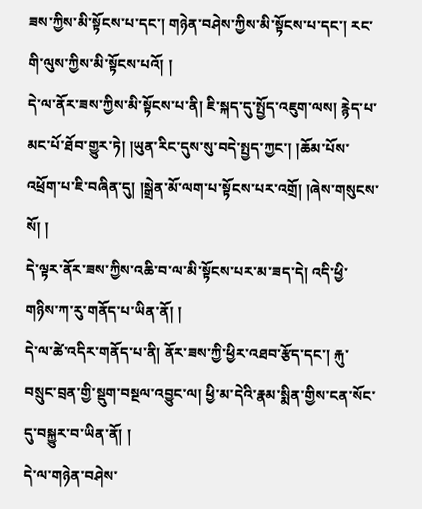ཟས་ཀྱིས་མི་སྟོངས་པ་དང་། གཉེན་བཤེས་ཀྱིས་མི་སྟོངས་པ་དང་། རང་གི་ལུས་ཀྱིས་མི་སྟོངས་པའོ། །
དེ་ལ་ནོར་ཟས་ཀྱིས་མི་སྟོངས་པ་ནི། ཇི་སྐད་དུ་སྤྱོད་འཇུག་ལས། རྙེད་པ་མང་པོ་ཐོབ་གྱུར་ཏེ། །ཡུན་རིང་དུས་སུ་བདེ་སྤྱད་ཀྱང་། །ཆོམ་པོས་འཕྲོག་པ་ཇི་བཞིན་དུ། །སྒྲེན་མོ་ལག་པ་སྟོངས་པར་འགྲོ། །ཞེས་གསུངས་སོ། །
དེ་ལྟར་ནོར་ཟས་ཀྱིས་འཆི་བ་ལ་མི་སྟོངས་པར་མ་ཟད་དེ། འདི་ཕྱི་གཉིས་ཀ་རུ་གནོད་པ་ཡིན་ནོ། །
དེ་ལ་ཚེ་འདིར་གནོད་པ་ནི། ནོར་ཟས་ཀྱི་ཕྱིར་འཐབ་རྩོད་དང་། རྐུ་བསྲུང་བྲན་གྱི་སྡུག་བསྔལ་འབྱུང་ལ། ཕྱི་མ་དེའི་རྣམ་སྨིན་གྱིས་ངན་སོང་དུ་བསྐྱུར་བ་ཡིན་ནོ། །
དེ་ལ་གཉེན་བཤེས་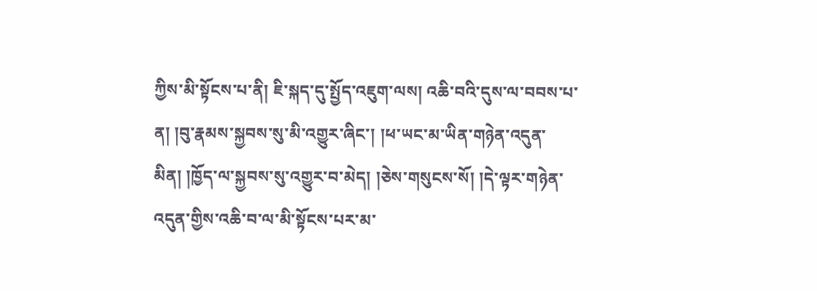ཀྱིས་མི་སྟོངས་པ་ནི། ཇི་སྐད་དུ་སྤྱོད་འཇུག་ལས། འཆི་བའི་དུས་ལ་བབས་པ་ན། །བུ་རྣམས་སྐྱབས་སུ་མི་འགྱུར་ཞིང་། །ཕ་ཡང་མ་ཡིན་གཉེན་འདུན་མིན། །ཁྱོད་ལ་སྐྱབས་སུ་འགྱུར་བ་མེད། །ཅེས་གསུངས་སོ། །དེ་ལྟར་གཉེན་འདུན་གྱིས་འཆི་བ་ལ་མི་སྟོངས་པར་མ་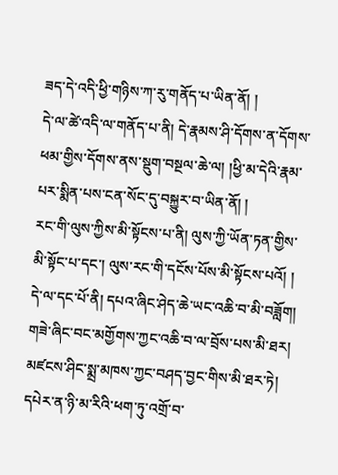ཟད་དེ་འདི་ཕྱི་གཉིས་ཀ་རུ་གནོད་པ་ཡིན་ནོ། །
དེ་ལ་ཚེ་འདི་ལ་གནོད་པ་ནི། དེ་རྣམས་ཤི་དོགས་ན་དོགས་ཕམ་གྱིས་དོགས་ནས་སྡུག་བསྔལ་ཆེ་ལ། །ཕྱི་མ་དེའི་རྣམ་པར་སྨིན་པས་ངན་སོང་དུ་བསྐྱུར་བ་ཡིན་ནོ། །
རང་གི་ལུས་ཀྱིས་མི་སྟོངས་པ་ནི། ལུས་ཀྱི་ཡོན་ཏན་གྱིས་མི་སྟོང་པ་དང་། ལུས་རང་གི་དངོས་པོས་མི་སྟོངས་པའོ། །
དེ་ལ་དང་པོ་ནི། དཔའ་ཞིང་ཤེད་ཆེ་ཡང་འཆི་བ་མི་བཟློག། གཟེ་ཞིང་བང་མགྱོགས་ཀྱང་འཆི་བ་ལ་བྲོས་པས་མི་ཐར། མཛངས་ཤིང་སྨྲ་མཁས་ཀྱང་བཤད་བྱང་གིས་མི་ཐར་ཏེ། དཔེར་ན་ཉི་མ་རིའི་ཕག་ཏུ་འགྲོ་བ་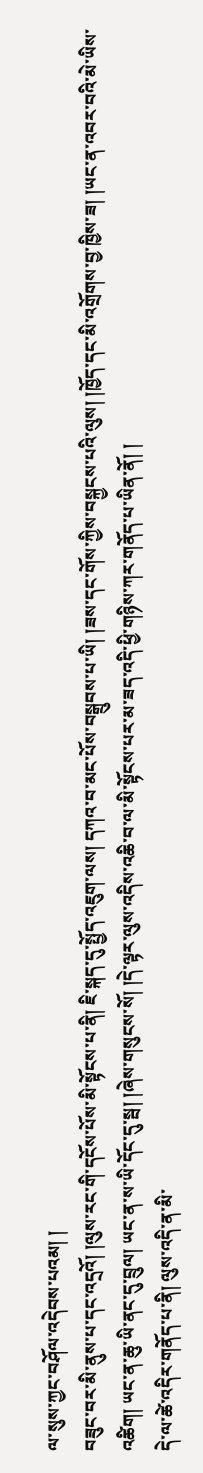ལ་སུས་ཀྱང་བཤོལ་འདེབས་པའམ། །
བཟུང་བར་མི་ནུས་པ་དང་འདྲའོ། །ལུས་རང་གི་དངོས་པོས་མི་སྟོངས་པ་ནི། ཇི་སྐད་དུ་སྤྱོད་འཇུག་ལས། དཀའ་བ་མང་པོས་བསྒྲུབས་པ་ཡི། །ཟས་དང་གོས་ཀྱིས་བསྐྱངས་པའི་ལུས། །ཁྱོད་དང་མི་འགྲོགས་བྱ་ཁྱིས་ཟ། །ཡང་ན་འབར་བའི་མེ་ཡིས་འཚིག། ཡང་ན་ཆུ་ཡི་ནང་དུ་བྲུལ། ཡང་ན་ས་ཡི་དོང་དུ་སྦ། །ཞེས་གསུངས་སོ། །དེ་ལྟར་ལུས་འདིས་འཆི་བ་ལ་མི་སྟོངས་པར་མ་ཟད་འདི་ཕྱི་གཉིས་ཀར་གནོད་པ་ཡིན་ནོ། །
དེ་ལ་ཚེ་འདིར་གནོད་པ་ནི། ལུས་འདི་ན་མི་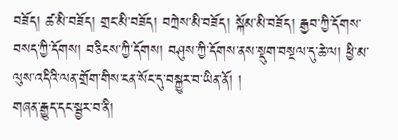བཟོད། ཚ་མི་བཟོད། གྲང་མི་བཟོད། བཀྲེས་མི་བཟོད། སྐོམ་མི་བཟོད། རྒྱབ་ཀྱི་དོགས་བསད་ཀྱི་དོགས། བཅིངས་ཀྱི་དོགས། བཤུས་ཀྱི་དོགས་ནས་སྡུག་བསྔལ་དུ་ཆེ་ལ། ཕྱི་མ་ལུས་འདིའི་ལན་གྲོག་གིས་ངན་སོང་དུ་བསྐྱུར་བ་ཡིན་ནོ། །
གཞན་རྒྱུད་དང་སྦྱར་བ་ནི།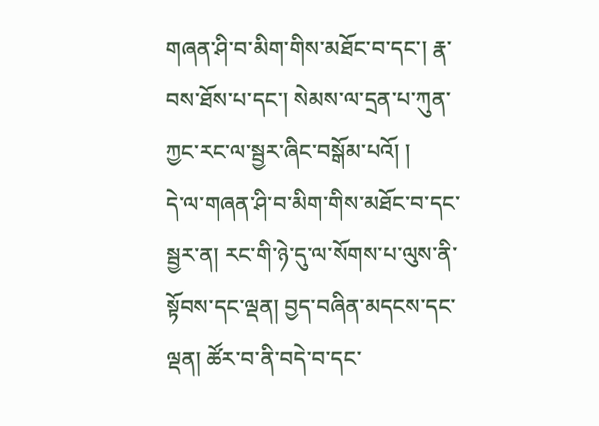གཞན་ཤི་བ་མིག་གིས་མཐོང་བ་དང་། རྣ་བས་ཐོས་པ་དང་། སེམས་ལ་དྲན་པ་ཀུན་ཀྱང་རང་ལ་སྦྱར་ཞིང་བསྒོམ་པའོ། །
དེ་ལ་གཞན་ཤི་བ་མིག་གིས་མཐོང་བ་དང་སྦྱར་ན། རང་གི་ཉེ་དུ་ལ་སོགས་པ་ལུས་ནི་སྟོབས་དང་ལྡན། བྱད་བཞིན་མདངས་དང་ལྡན། ཚོར་བ་ནི་བདེ་བ་དང་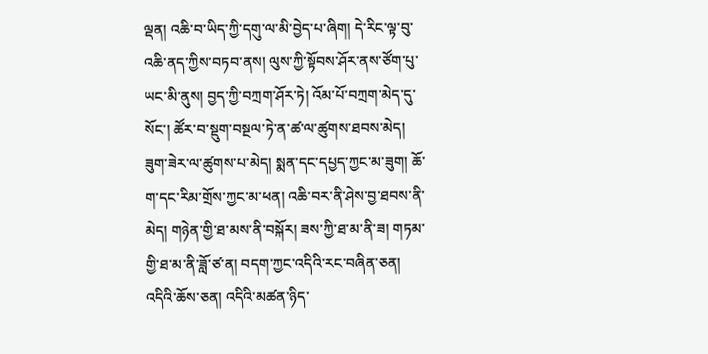ལྡན། འཆི་བ་ཡིད་ཀྱི་དགུ་ལ་མི་བྱེད་པ་ཞིག། དེ་རིང་ལྟ་བུ་འཆི་ནད་ཀྱིས་བཏབ་ནས། ལུས་ཀྱི་སྟོབས་ཤོར་ནས་ཙོག་པུ་ཡང་མི་ནུས། བྱད་ཀྱི་བཀྲག་ཤོར་ཏེ། འོམ་པོ་བཀྲག་མེད་དུ་སོང་། ཚོར་བ་སྡུག་བསྔལ་ཏེ་ན་ཚ་ལ་ཚུགས་ཐབས་མེད། ཟུག་ཟེར་ལ་ཚུགས་པ་མེད། སྨན་དང་དཔྱད་ཀྱང་མ་ཟུག། ཆོ་ག་དང་རིམ་གྲོས་ཀྱང་མ་ཕན། འཆི་བར་ནི་ཤེས་བྱ་ཐབས་ནི་མེད། གཉེན་གྱི་ཐ་མས་ནི་བསྐོར། ཟས་ཀྱི་ཐ་མ་ནི་ཟ། གཏམ་གྱི་ཐ་མ་ནི་ཟློ་ཙ་ན། བདག་ཀྱང་འདིའི་རང་བཞིན་ཅན། འདིའི་ཆོས་ཅན། འདིའི་མཚན་ཉིད་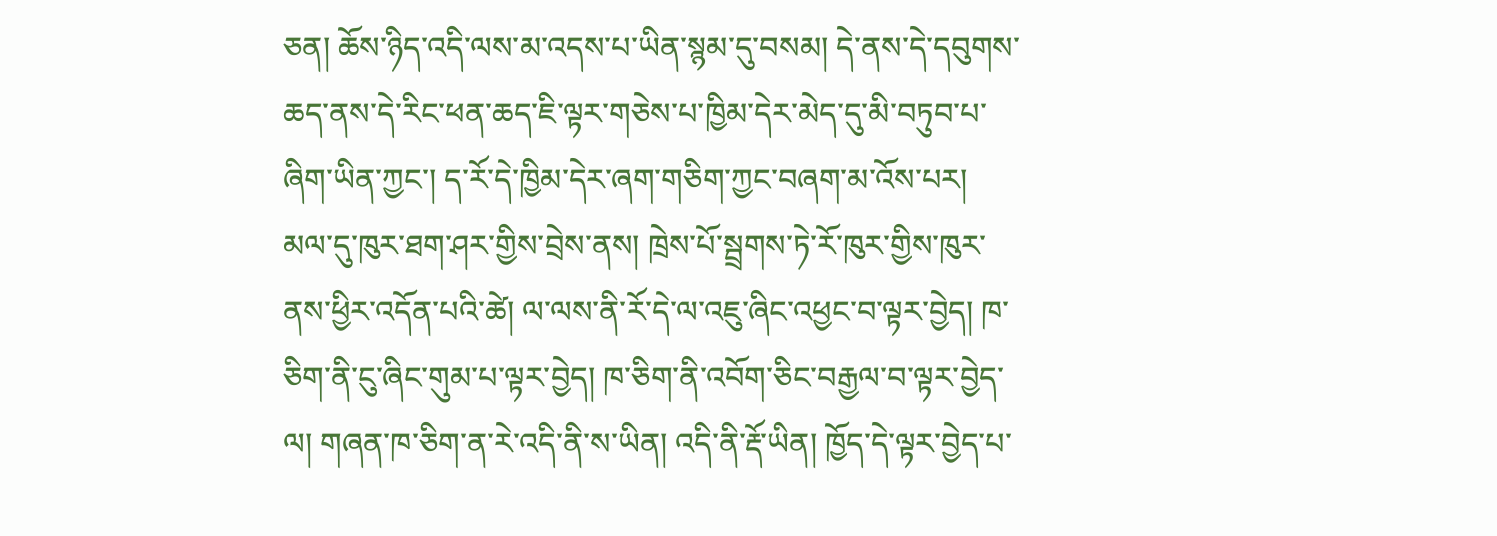ཅན། ཆོས་ཉིད་འདི་ལས་མ་འདས་པ་ཡིན་སྙམ་དུ་བསམ། དེ་ནས་དེ་དབུགས་ཆད་ནས་དེ་རིང་ཕན་ཆད་ཇི་ལྟར་གཅེས་པ་ཁྱིམ་དེར་མེད་དུ་མི་བཏུབ་པ་ཞིག་ཡིན་ཀྱང་། ད་རོ་དེ་ཁྱིམ་དེར་ཞག་གཅིག་ཀྱང་བཞག་མ་འོས་པར། མལ་དུ་ཁུར་ཐག་ཤར་གྱིས་བྲེས་ནས། ཁྲེས་པོ་སྦྲགས་ཏེ་རོ་ཁུར་གྱིས་ཁུར་ནས་ཕྱིར་འདོན་པའི་ཚེ། ལ་ལས་ནི་རོ་དེ་ལ་འཇུ་ཞིང་འཕྱང་བ་ལྟར་བྱེད། ཁ་ཅིག་ནི་ངུ་ཞིང་གུམ་པ་ལྟར་བྱེད། ཁ་ཅིག་ནི་འབོག་ཅིང་བརྒྱལ་བ་ལྟར་བྱེད་ལ། གཞན་ཁ་ཅིག་ན་རེ་འདི་ནི་ས་ཡིན། འདི་ནི་རྡོ་ཡིན། ཁྱོད་དེ་ལྟར་བྱེད་པ་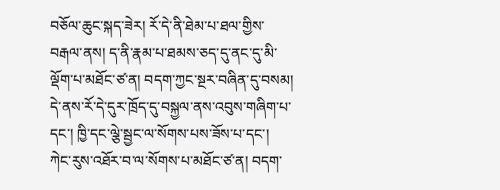བཅོལ་ཆུང་སྐད་ཟེར། རོ་དེ་ནི་ཐེམ་པ་ཐལ་གྱིས་བརྒལ་ནས། ད་ནི་རྣམ་པ་ཐམས་ཅད་དུ་ནང་དུ་མི་ལྡོག་པ་མཐོང་ཙ་ན། བདག་ཀྱང་སྔར་བཞིན་དུ་བསམ། དེ་ནས་རོ་དེ་དུར་ཁྲོད་དུ་བསྐྱལ་ནས་འབུས་གཞིག་པ་དང་། ཁྱི་དང་ལྕེ་སྦྱང་ལ་སོགས་པས་ཟོས་པ་དང་། ཀེང་རུས་འཐོར་བ་ལ་སོགས་པ་མཐོང་ཙ་ན། བདག་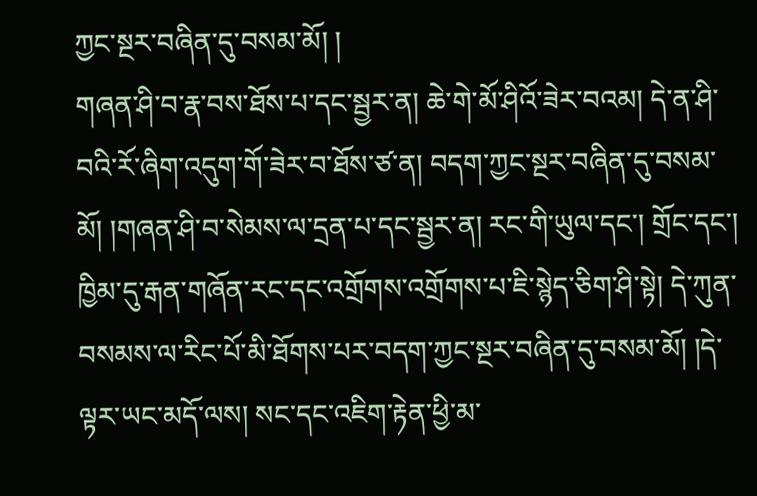ཀྱང་སྔར་བཞིན་དུ་བསམ་མོ། །
གཞན་ཤི་བ་རྣ་བས་ཐོས་པ་དང་སྦྱར་ན། ཆེ་གེ་མོ་ཤིའོ་ཟེར་བའམ། དེ་ན་ཤི་བའི་རོ་ཞིག་འདུག་གོ་ཟེར་བ་ཐོས་ཙ་ན། བདག་ཀྱང་སྔར་བཞིན་དུ་བསམ་མོ། །གཞན་ཤི་བ་སེམས་ལ་དྲན་པ་དང་སྦྱར་ན། རང་གི་ཡུལ་དང་། གྲོང་དང་། ཁྱིམ་དུ་རྒན་གཞོན་རང་དང་འགྲོགས་འགྲོགས་པ་ཇི་སྙེད་ཅིག་ཤི་སྟེ། དེ་ཀུན་བསམས་ལ་རིང་པོ་མི་ཐོགས་པར་བདག་ཀྱང་སྔར་བཞིན་དུ་བསམ་མོ། །དེ་ལྟར་ཡང་མདོ་ལས། སང་དང་འཇིག་རྟེན་ཕྱི་མ་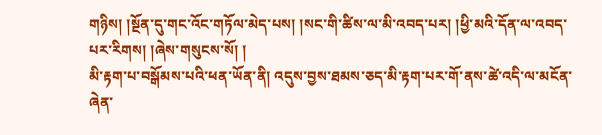གཉིས། །སྔོན་དུ་གང་འོང་གཏོལ་མེད་པས། །སང་གི་ཚིས་ལ་མི་འབད་པར། །ཕྱི་མའི་དོན་ལ་འབད་པར་རིགས། །ཞེས་གསུངས་སོ། །
མི་རྟག་པ་བསྒོམས་པའི་ཕན་ཡོན་ནི། འདུས་བྱས་ཐམས་ཅད་མི་རྟག་པར་གོ་ནས་ཚེ་འདི་ལ་མངོན་ཞེན་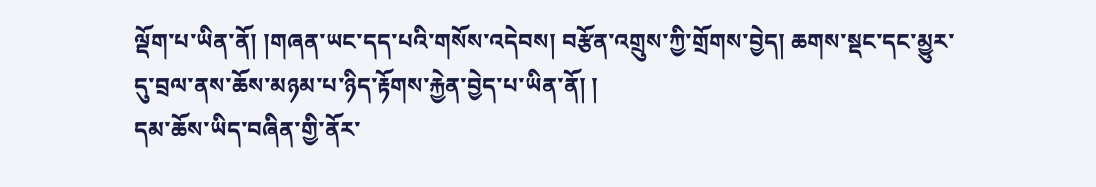ལྡོག་པ་ཡིན་ནོ། །གཞན་ཡང་དད་པའི་གསོས་འདེབས། བརྩོན་འགྲུས་ཀྱི་གྲོགས་བྱེད། ཆགས་སྡང་དང་མྱུར་དུ་བྲལ་ནས་ཆོས་མཉམ་པ་ཉིད་རྟོགས་རྐྱེན་བྱེད་པ་ཡིན་ནོ། །
དམ་ཆོས་ཡིད་བཞིན་གྱི་ནོར་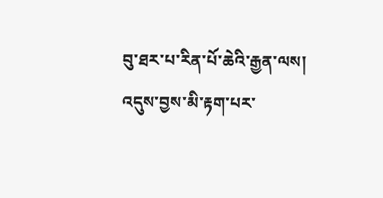བུ་ཐར་པ་རིན་པོ་ཆེའི་རྒྱན་ལས། འདུས་བྱས་མི་རྟག་པར་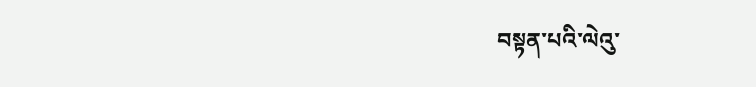བསྟན་པའི་ལེའུ་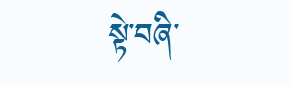སྟེ་བཞི་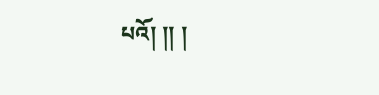པའོ། །། །